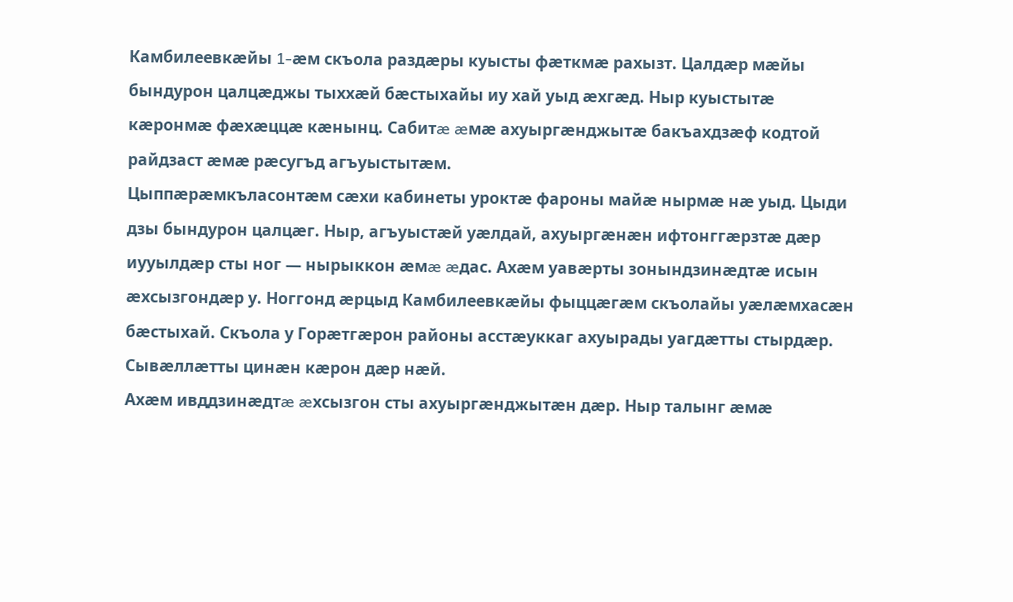Камбилеевкæйы 1-æм скъола раздæры куысты фæткмæ рахызт. Цалдæр мæйы бындурон цалцæджы тыххæй бæстыхайы иу хай уыд æхгæд. Ныр куыстытæ кæронмæ фæхæццæ кæнынц. Сабитæ æмæ ахуыргæнджытæ бакъахдзæф кодтой райдзаст æмæ рæсугъд агъуыстытæм.
Цыппæрæмкъласонтæм сæхи кабинеты уроктæ фароны майæ нырмæ нæ уыд. Цыди дзы бындурон цалцæг. Ныр, агъуыстæй уæлдай, ахуыргæнæн ифтонггæрзтæ дæр иууылдæр сты ног — нырыккон æмæ æдас. Ахæм уавæрты зонындзинæдтæ исын æхсызгондæр у. Ноггонд æрцыд Камбилеевкæйы фыццæгæм скъолайы уæлæмхасæн бæстыхай. Скъола у Горæтгæрон районы асстæуккаг ахуырады уагдæтты стырдæр. Сывæллæтты цинæн кæрон дæр нæй.
Ахæм ивддзинæдтæ æхсызгон сты ахуыргæнджытæн дæр. Ныр талынг æмæ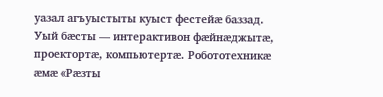уазал агъуыстыты куыст фестейæ баззад. Уый бæсты — интерактивон фæйнæджытæ, проектортæ, компьютертæ. Робототехникæ æмæ «Рæзты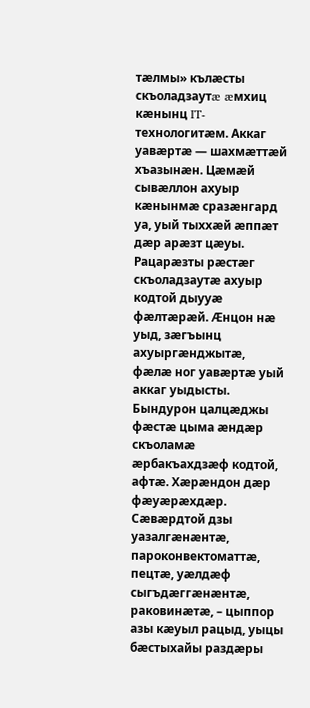тæлмы» кълæсты скъоладзаутæ æмхиц кæнынц IT-технологитæм. Аккаг уавæртæ — шахмæттæй хъазынæн. Цæмæй сывæллон ахуыр кæнынмæ сразæнгард уа, уый тыххæй æппæт дæр арæзт цæуы.
Рацарæзты рæстæг скъоладзаутæ ахуыр кодтой дыууæ фæлтæрæй. Æнцон нæ уыд, зæгъынц ахуыргæнджытæ, фæлæ ног уавæртæ уый аккаг уыдысты. Бындурон цалцæджы фæстæ цыма æндæр скъоламæ æрбакъахдзæф кодтой, афтæ. Хæрæндон дæр фæуæрæхдæр. Сæвæрдтой дзы уазалгæнæнтæ, пароконвектоматтæ, пецтæ, уæлдæф сыгъдæггæнæнтæ, раковинæтæ, – цыппор азы кæуыл рацыд, уыцы бæстыхайы раздæры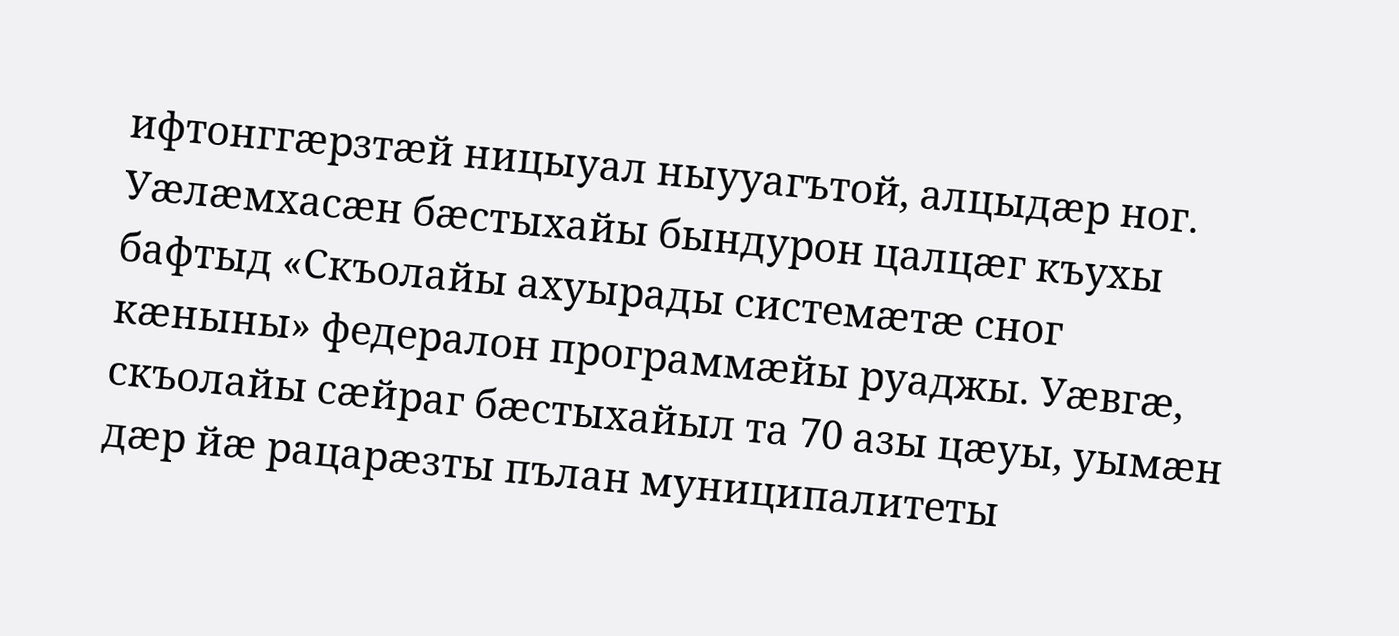ифтонггæрзтæй ницыуал ныууагътой, алцыдæр ног.
Уæлæмхасæн бæстыхайы бындурон цалцæг къухы бафтыд «Скъолайы ахуырады системæтæ сног кæныны» федералон программæйы руаджы. Уæвгæ, скъолайы сæйраг бæстыхайыл та 70 азы цæуы, уымæн дæр йæ рацарæзты пълан муниципалитеты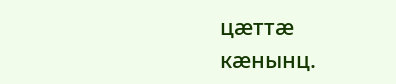цæттæ кæнынц.